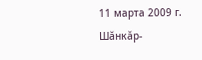11 марта 2009 г.
Шăнкăр-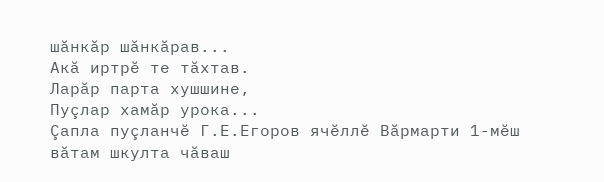шăнкăр шăнкăрав...
Акă иртрĕ те тăхтав.
Ларăр парта хушшине,
Пуçлар хамăр урока...
Çапла пуçланчĕ Г.Е.Егоров ячĕллĕ Вăрмарти 1-мĕш вăтам шкулта чăваш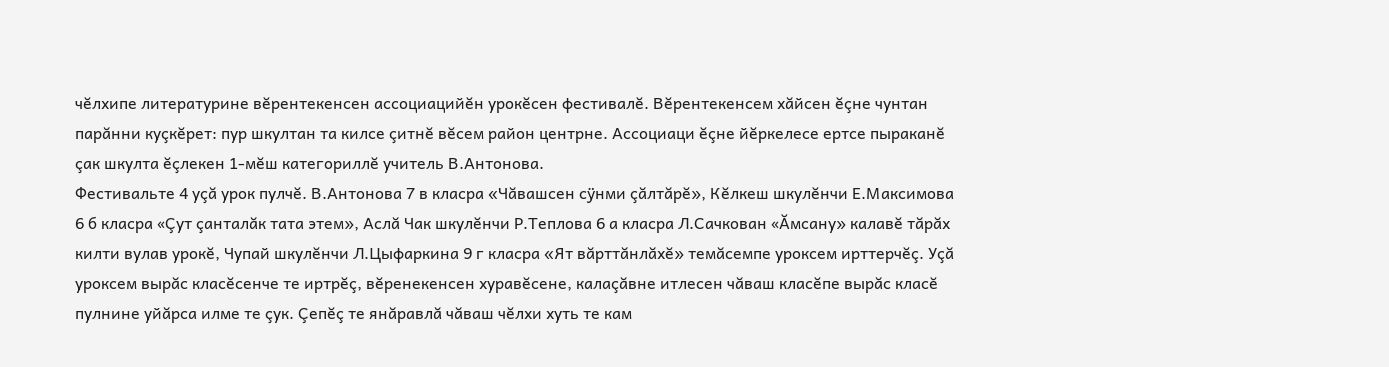чĕлхипе литературине вĕрентекенсен ассоциацийĕн урокĕсен фестивалĕ. Вĕрентекенсем хăйсен ĕçне чунтан парăнни куçкĕрет: пур шкултан та килсе çитнĕ вĕсем район центрне. Ассоциаци ĕçне йĕркелесе ертсе пыраканĕ çак шкулта ĕçлекен 1-мĕш категориллĕ учитель В.Антонова.
Фестивальте 4 уçă урок пулчĕ. В.Антонова 7 в класра «Чăвашсен сÿнми çăлтăрĕ», Кĕлкеш шкулĕнчи Е.Максимова 6 б класра «Çут çанталăк тата этем», Аслă Чак шкулĕнчи Р.Теплова 6 а класра Л.Сачкован «Ăмсану» калавĕ тăрăх килти вулав урокĕ, Чупай шкулĕнчи Л.Цыфаркина 9 г класра «Ят вăрттăнлăхĕ» темăсемпе уроксем ирттерчĕç. Уçă уроксем вырăс класĕсенче те иртрĕç, вĕренекенсен хуравĕсене, калаçăвне итлесен чăваш класĕпе вырăс класĕ пулнине уйăрса илме те çук. Çепĕç те янăравлă чăваш чĕлхи хуть те кам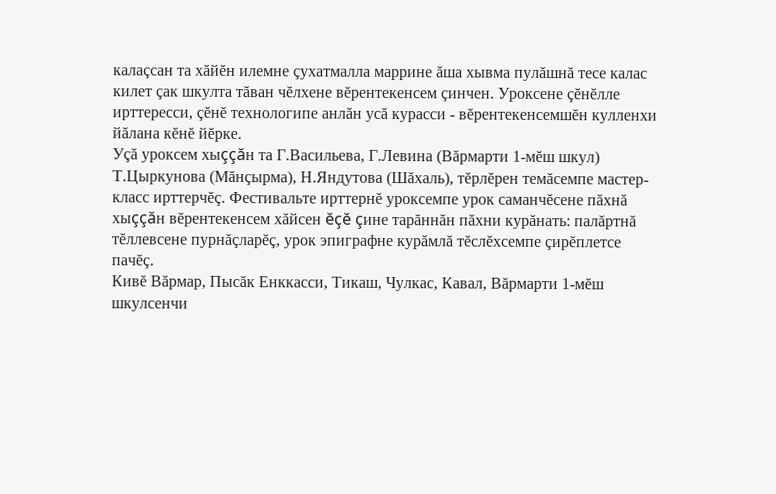калаçсан та хăйĕн илемне çухатмалла маррине ăша хывма пулăшнă тесе калас килет çак шкулта тăван чĕлхене вĕрентекенсем çинчен. Уроксене çĕнĕлле ирттересси, çĕнĕ технологипе анлăн усă курасси - вĕрентекенсемшĕн кулленхи йăлана кĕнĕ йĕрке.
Уçă уроксем хыççăн та Г.Васильева, Г.Левина (Вăрмарти 1-мĕш шкул) Т.Цыркунова (Мăнçырма), Н.Яндутова (Шăхаль), тĕрлĕрен темăсемпе мастер-класс ирттерчĕç. Фестивальте ирттернĕ уроксемпе урок саманчĕсене пăхнă хыççăн вĕрентекенсем хăйсен ĕçĕ çине тарăннăн пăхни курăнать: палăртнă тĕллевсене пурнăçларĕç, урок эпиграфне курăмлă тĕслĕхсемпе çирĕплетсе пачĕç.
Кивĕ Вăрмар, Пысăк Енккасси, Тикаш, Чулкас, Кавал, Вăрмарти 1-мĕш шкулсенчи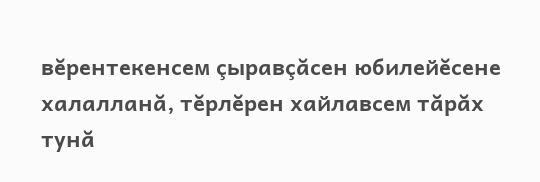вĕрентекенсем çыравçăсен юбилейĕсене халалланă, тĕрлĕрен хайлавсем тăрăх тунă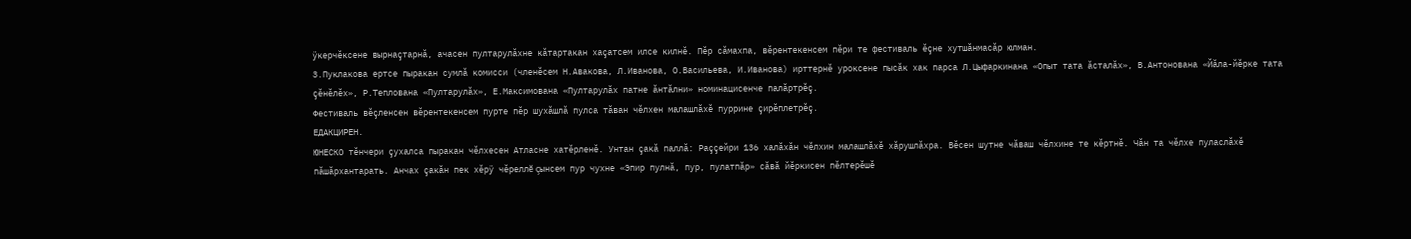ÿкерчĕксене вырнаçтарнă, ачасен пултарулăхне кăтартакан хаçатсем илсе килнĕ. Пĕр сăмахпа, вĕрентекенсем пĕри те фестиваль ĕçне хутшăнмасăр юлман.
З.Пуклакова ертсе пыракан сумлă комисси (членĕсем Н.Авакова, Л.Иванова, О.Васильева, И.Иванова) ирттернĕ уроксене пысăк хак парса Л.Цыфаркинана «Опыт тата ăсталăх», В.Антонована «Йăла-йĕрке тата çĕнĕлĕх», Р.Теплована «Пултарулăх», Е.Максимована «Пултарулăх патне ăнтăлни» номинацисенче палăртрĕç.
Фестиваль вĕçленсен вĕрентекенсем пурте пĕр шухăшлă пулса тăван чĕлхен малашлăхĕ пуррине çирĕплетрĕç.
ЕДАКЦИРЕН.
ЮНЕСКО тĕнчери çухалса пыракан чĕлхесен Атласне хатĕрленĕ. Унтан çакă паллă: Раççейри 136 халăхăн чĕлхин малашлăхĕ хăрушлăхра. Вĕсен шутне чăваш чĕлхине те кĕртнĕ. Чăн та чĕлхе пуласлăхĕ пăшăрхантарать. Анчах çакăн пек хĕрÿ чĕреллĕ çынсем пур чухне «Эпир пулнă, пур, пулатпăр» сăвă йĕркисен пĕлтерĕшĕ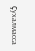çухалмасса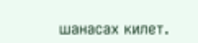шанасах килет.